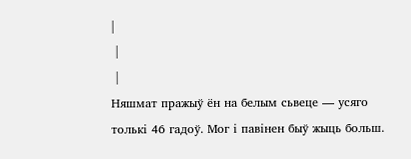|
 |
 |
Няшмат пражыў ён на белым сьвеце — усяго толькі 46 гадоў. Мог і павінен быў жыць больш.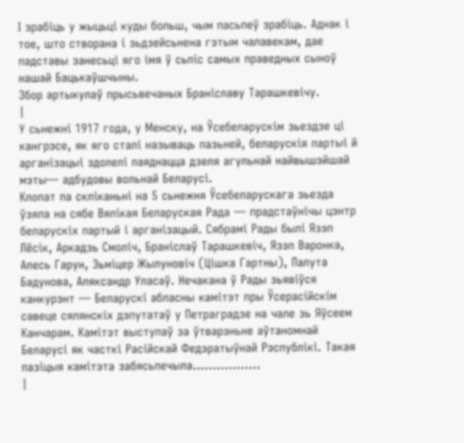І зрабіць у жыцьці куды больш, чым пасьпеў зрабіць. Аднак і тое, што створана і зьдзейсьнена гэтым чалавекам, дае падставы занесьці яго імя ў сьпіс самых праведных сыноў нашай Бацькаўшчыны.
Збор артыкулаў прысьвечаных Браніславу Тарашкевічу.
|
У сьнежні 1917 года, у Менску, на Ўсебеларускім зьездзе ці кангрэсе, як яго сталі называць пазьней, беларускія партыі й арганізацыі здолелі паяднацца дзеля агульнай найвышэйшай мэты— адбудовы вольнай Беларусі.
Клопат па скліканьні на 5 сьнежня Ўсебеларускага зьезда ўзяла на сябе Вялікая Беларуская Рада — прадстаўнічы цэнтр беларускіх партый і арганізацый. Сябрамі Рады былі Язэп Лёсік, Аркадзь Смоліч, Браніслаў Тарашкевіч, Язэп Варонка, Алесь Гарун, Зьміцер Жылуновіч (Цішка Гартны), Палута Бадунова, Аляксандр Уласаў. Нечакана ў Рады зьявіўся канкурэнт — Беларускі абласны камітэт пры Ўсерасійскім савеце сялянскіх дэпутатаў у Петраградзе на чале зь Яўсеем Канчарам. Камітэт выступаў за ўтварэньне аўтаномнай Беларусі як часткі Расійскай Федэратыўнай Рэспублікі. Такая пазіцыя камітэта забясьпечыла……………..
|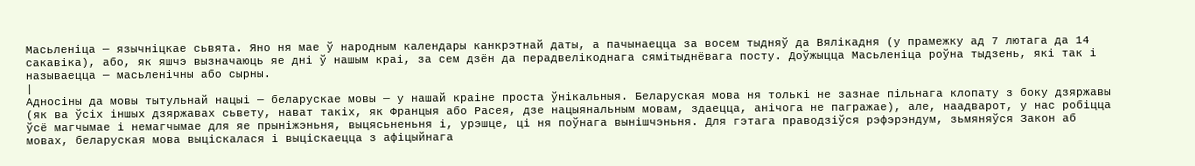Масьленіца — язычніцкае сьвята. Яно ня мае ў народным календары канкрэтнай даты, а пачынаецца за восем тыдняў да Вялікадня (у прамежку ад 7 лютага да 14 сакавіка), або, як яшчэ вызначаюць яе дні ў нашым краі, за сем дзён да перадвелікоднага сямітыднёвага посту. Доўжыцца Масьленіца роўна тыдзень, які так і называецца — масьленічны або сырны.
|
Адносіны да мовы тытульнай нацыі — беларускае мовы — у нашай краіне проста ўнікальныя. Беларуская мова ня толькі не зазнае пільнага клопату з боку дзяржавы (як ва ўсіх іншых дзяржавах сьвету, нават такіх, як Францыя або Расея, дзе нацыянальным мовам, здаецца, анічога не пагражае), але, наадварот, у нас робіцца ўсё магчымае і немагчымае для яе прыніжэньня, выцясьненьня і, урэшце, ці ня поўнага вынішчэньня. Для гэтага праводзіўся рэфэрэндум, зьмяняўся Закон аб мовах, беларуская мова выціскалася і выціскаецца з афіцыйнага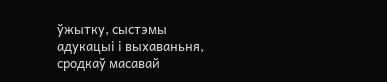ўжытку, сыстэмы адукацыі і выхаваньня, сродкаў масавай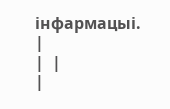інфармацыі.
|
|  |
|